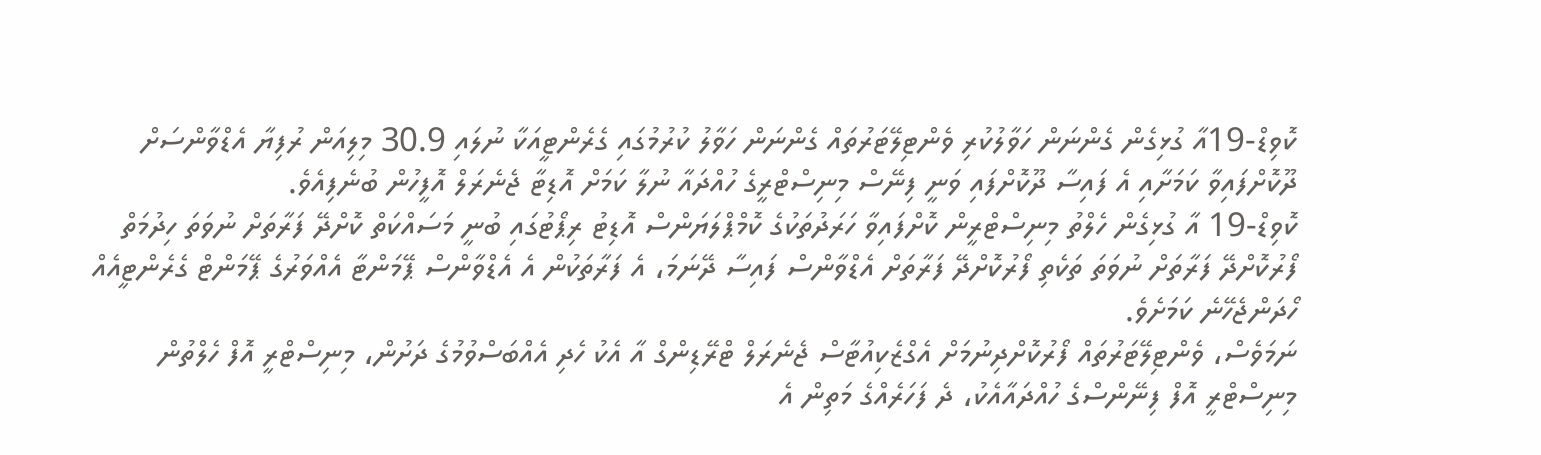ކޮވިޑް-19އާ ގުޅިގެން ގެންނަން ހަވާލުކުރި ވެންޓިލޭޓަރުތައް ގެންނަން ހަވާލު ކުރުމުގައި ގެރެންޓީއަކާ ނުލައި 30.9 މިލިއަން ރުފިޔާ އެޑްވާންސަށް ދޫކޮށްފައިވާ ކަމަށާއި އެ ފައިސާ ދޫކޮށްފައި ވަނީ ފިނޭސް މިނިސްޓްރީގެ ހުއްދައާ ނުލާ ކަމަށް އޮޑިޓާ ޖެނެރަލް އޮފީހުން ބުނެފިއެވެ.
ކޮވިޑް-19 އާ ގުޅިގެން ހެލްތު މިނިސްޓްރީން ކޮށްފައިވާ ހަރަދުތަކުގެ ކޮމްޕްލަޔަންސް އޮޑިޓު ރިޕޯޓުގައި ބުނީ މަސައްކަތް ކޮށްދޭ ފަރާތަށް ނުވަތަ ހިދުމަތް ފޯރުކޮށްދޭ ފަރާތަށް ނުވަތަ ތަކެތި ފޯރުކޮށްދޭ ފަރާތަށް އެޑްވާންސް ފައިސާ ދޭނަމަ، އެ ފަރާތަކުން އެ އެޑްވާންސް ޕޭމަންޓާ އެއްވަރުގެ ޕޭމަންޓް ގެރެންޓީއެއް ހޯދަންޖެހޭނެ ކަމަށެވެ.
ނަމަވެސް، ވެންޓިލޭޓަރުތައް ފޯރުކޮށްދިނުމަށް އެގްޒެކިއުޓާސް ޖެނެރަލް ޓްރޭޑިންގް އާ އެކު ހެދި އެއްބަސްވުމުގެ ދަށުން، މިނިސްޓްރީ އޮފް ހެލްތުން މިނިސްޓްރީ އޮފް ފިނޭންސްގެ ހުއްދައާއެކު، ދެ ފަހަރެއްގެ މަތިން އެ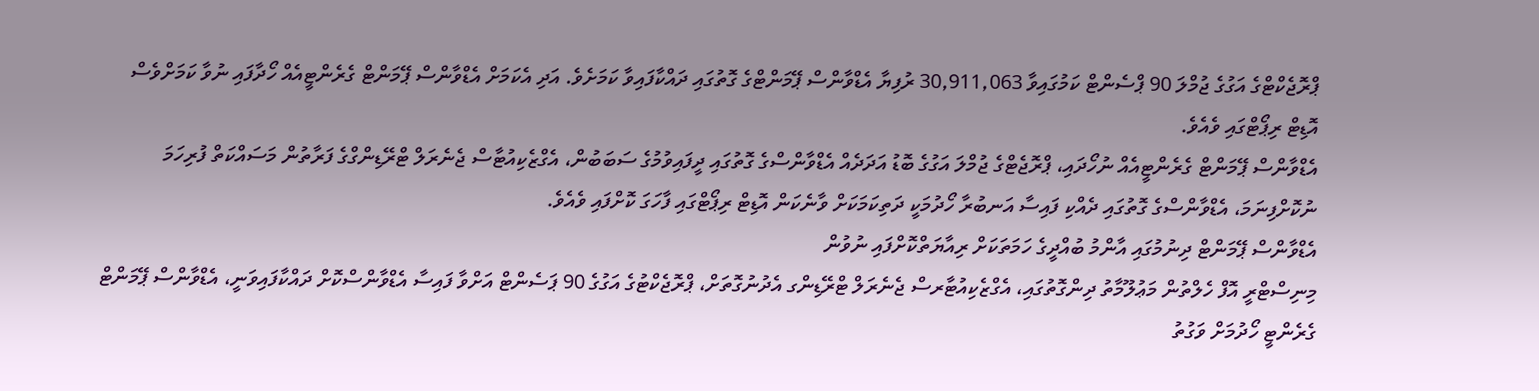ޕްރޮޖެކްޓްގެ އަގުގެ ޖުމްލަ 90 ޕްސެންޓް ކަމުގައިވާ 30,911,063 ރުފިޔާ އެޑްވާންސް ޕޭމަންޓްގެ ގޮތުގައި ދައްކާފައިވާ ކަމަށެވެ. އަދި އެކަމަށް އެޑްވާންސް ޕޭމަންޓް ގެރެންޓީއެއް ހޯދާފައި ނުވާ ކަމަށްވެސް އޮޑިޓް ރިޕޯޓްގައި ވެއެވެ.
އެޑްވާންސް ޕޭމަންޓް ގެރެންޓީއެއް ނުހޯދައި، ޕްރޮޖެޓްގެ ޖުމްލަ އަގުގެ ބޮޑު އަދަދެއް އެޑްވާންސްގެ ގޮތުގައި ދީފައިވުމުގެ ސަބަބުން، އެގްޒެކިއުޓާސް ޖެނެރަލް ޓްރޭޑިންގްގެ ފަރާތުން މަސައްކަތް ފުރިހަމަ ނުކޮށްފިނަމަ، އެޑްވާންސްގެ ގޮތުގައި ދެއްކި ފައިސާ އަނބުރާ ހޯދުމަކީ ދަތިކަމަކަށް ވާނެކަން އޮޑިޓް ރިޕޯޓްގައި ފާހަގަ ކޮށްފައި ވެއެވެ.
އެޑްވާންސް ޕޭމަންޓް ދިނުމުގައި އާންމު ބުއްދީގެ ހަމަތަކަށް ރިއާޔަތްކޮށްފައި ނުވުން
މިނިސްޓްރީ އޮފް ހެލްތުން މަޢުލޫމާތު ދިންގޮތުގައި، އެގްޒެކިއުޓާރސް ޖެނެރަލް ޓްރޭޑިންގ އެދުނުގޮތަށް، ޕްރޮޖެކްޓުގެ އަގުގެ 90 ޕަސެންޓް އަށްވާ ފައިސާ އެޑްވާންސްކޮށް ދައްކާފައިވަނީ، އެޑްވާންސް ޕޭމަންޓް ގެރެންޓީ ހޯދުމަށް ވަގުތު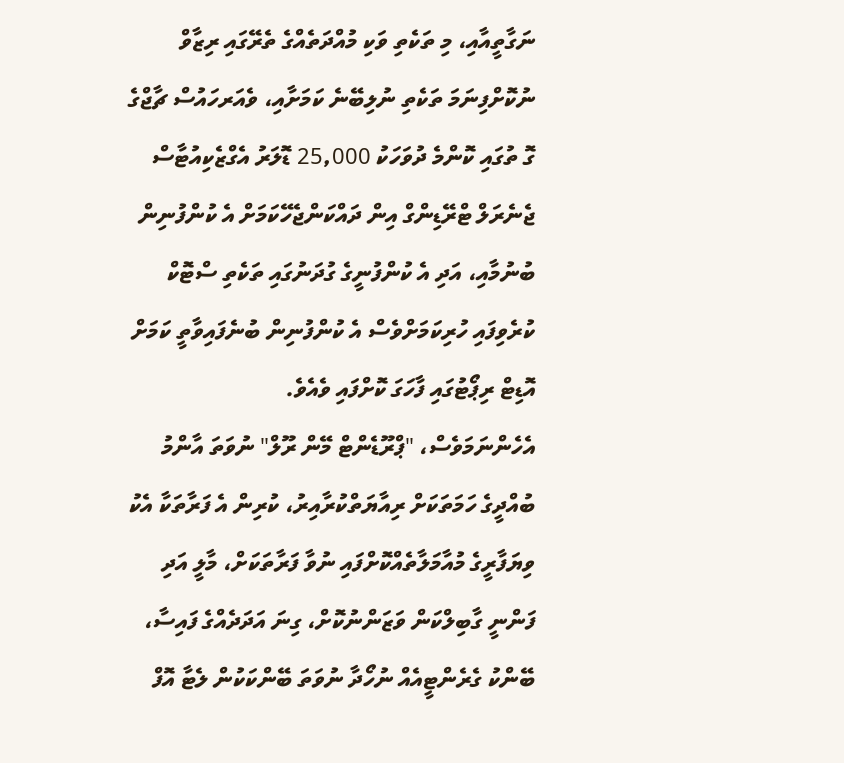ނަގާތީއާއި، މި ތަކެތި ވަކި މުއްދަތެއްގެ ތެރޭގައި ރިޒާވް ނުކޮށްފިނަމަ ތަކެތި ނުލިބޭނެ ކަމަށާއި، ވެއަރހައުސް ޗާޖްގެ ގޮ ތުގައި ކޮންމެ ދުވަހަކު 25,000 ޑޮލަރު އެގްޒެކިއުޓާސް ޖެނެރަލް ޓްރޭޑިންގް އިން ދައްކަންޖެހޭކަމަށް އެ ކުންފުނިން ބުނުމާއި، އަދި އެ ކުންފުނީގެ ގުދަނުގައި ތަކެތި ސްޓޮކް ކުރެވިފައި ހުރިކަމަށްވެސް އެ ކުންފުނިން ބުނެފައިވާތީ ކަމަށް އޮޑިޓް ރިޕޯޓުގައި ފާހަގަ ކޮށްފައި ވެއެވެ.
އެހެންނަމަވެސް، "ޕްރޫޑެންޓް މޭން ރޫލް" ނުވަތަ އާންމު ބުއްދީގެ ހަމަތަކަށް ރިއާޔަތްކުރާއިރު، ކުރިން އެ ފަރާތަކާ އެކު ވިޔަފާރީގެ މުއާމަލާތެއްކޮށްފައި ނުވާ ފަރާތަކަށް، މާލީ އަދި ފަންނީ ގާބިލްކަން ވަޒަންނުކޮށް، ގިނަ އަދަދެއްގެ ފައިސާ، ބޭންކު ގެރެންޓީއެއް ނުހޯދާ ނުވަތަ ބޭންކަކުން ލެޓާ އޮފް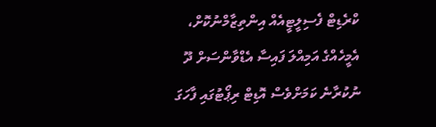ކްރެޑިޓް ފެސިލީޓީއެއް އިންތިޒާމްނުކޮށް، އެމީހެއްގެ އަމިއްލަ ފައިސާ އެޑްވާންސަށް ދޫ ނުކުރާނެ ކަމަށްވެސް އޮޑިޓް ރިޕޯޓުގައި ފާހަގަ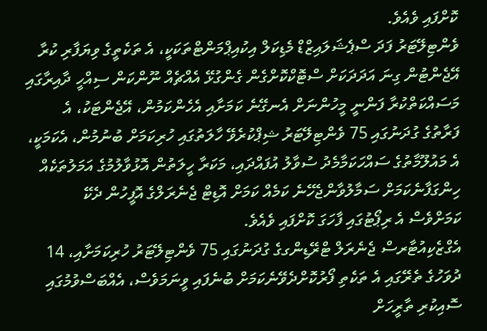ކޮށްފައި ވެއެވެ.
ވެންޓިލޭޓަރު ފަދަ ސްޕެޝަލައިޒްޑް މެޑިކަލް އިކުއިޕްމަންޓްތަކަކީ، އެ ތަކެތީގެ ވިޔަފާރި ކުރާ އޭޖެންޓުން ގިނަ އަދަދަކަށް ސްޓޮކްކޮށްގެން ގެންގުޅޭ އެއްޗެއް ނޫންކަން ސިއްހީ ދާއިރާގައި މަސައްކަތްކުރާ ފަންނީ މީހުންނަށް އެނގޭނެ ކަމަށާއި އެހެންކަމުން، އޭޖެންޓަކު، އެ ފަރާތުގެ ގުދަނުގައި 75 ވެންޓިލޭޓަރު ޝިޕްކުރެވޭ ހާލަތުގައި ހުރިކަމަށް ބުނުމުން، އެކަމަކީ، އެ މައުލޫމާތުގެ ސައްހަކަމާމެދު ސުވާލު އުފައްދައި، މަކަރާ ހީލަތުން އޮޅުވާލުމުގެ އަމަލުތަކެއް ހިންގަފާނެކަމަށް ސަމާލުވާންޖެހޭނެ ކަމެއް ކަމަށް އޮޑިޓް ޖެނެރަލްގެ އޮފީހުން ދެކޭ ކަމަށްވެސް އެ ރިޕޯޓުގައި ފާހަގަ ކޮށްފައި ވެއެވެ.
އެގްޒެކިއުޓާރސް ޖެނެރަލް ޓްރޭޑިންގގެ ގުދަނުގައި 75 ވެންޓިލޭޓަރު ހުރިކަމަށާއި، 14 ދުވަހުގެ ތެރޭގައި އެ ތަކެތި ފޯރުކޮށްދެވޭނެކަމަށް ބުނެފައި ވީނަމަވެސް، އެއްބަސްވުމުގައި ސޮއިކުރި ތާރީހަށް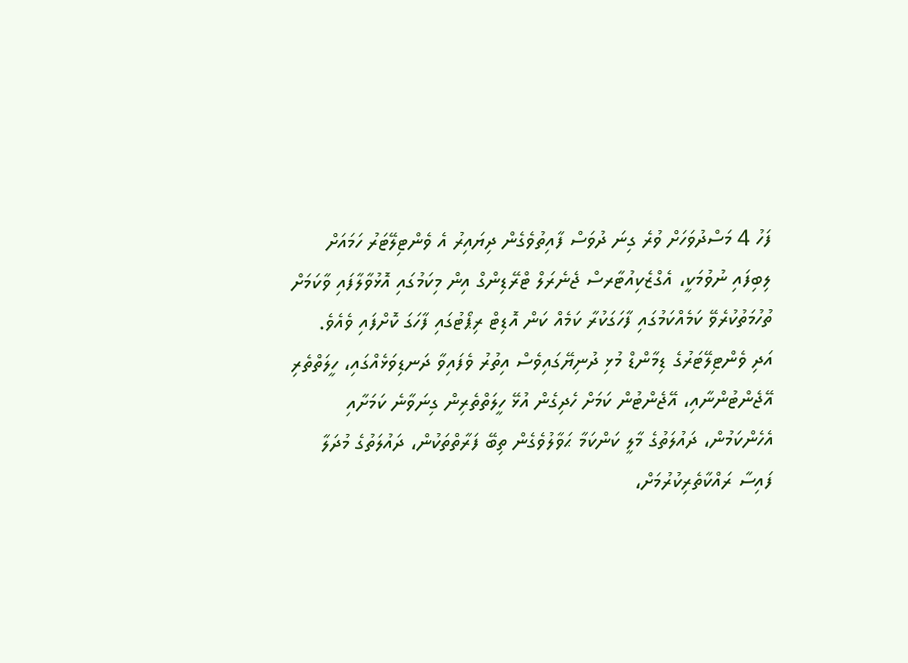ފަހު 4 މަސްދުވަހަށް ވުރެ ގިނަ ދުވަސް ފާއިތުވެގެން ދިޔައިރު އެ ވެންޓިލޭޓަރު ހަމައަށް ލިބިފައި ނުވުމަކީ، އެގްޒެކިއުޓާރސް ޖެނެރަލް ޓްރޭޑިންގް އިން މިކަމުގައި އޮޅުވާލާފައި ވާކަމަށް ތުހުމަތުކުރެވޭ ކަމެއްކަމުގައި ފާހަގަކުރާ ކަމެއް ކަން އޮޑިޓް ރިޕޯޓުގައި ފާހަގަ ކޮށްފައި ވެއެވެ.
އަދި ވެންޓިލޭޓަރުގެ ޑިމާންޑް މުޅި ދުނިޔޭގައިވެސް އިތުރު ވެފައިވާ ދަނޑިވަޅެއްގައި، ހީލަތްތެރި އޭޖެންޓުންނާއި، އޭޖެންޓުން ކަމަށް ހެދިގެން އުޅޭ ހީލަތްތެރިން ގިނަވާނެ ކަމަށާއި އެހެންކަމުން، ދައުލަތުގެ މާލީ ކަންކަމާ ޙަވާލުވެގެން ތިބޭ ފަރާތްތަކުން، ދައުލަތުގެ މުދަލާ ފައިސާ ރައްކާތެރިކުރުމަށް،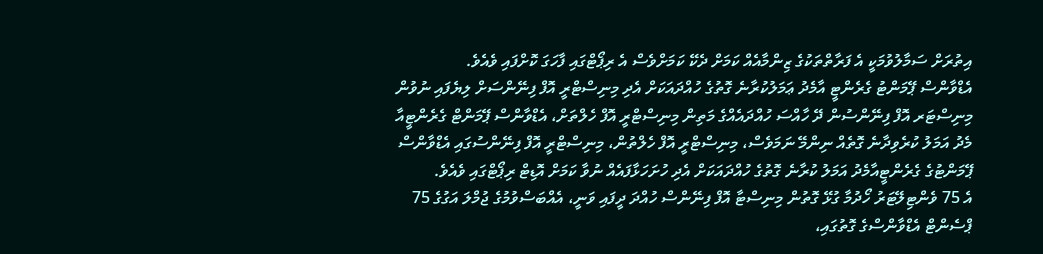އިތުރަށް ސަމާލުވުމަކީ އެ ފަރާތްތަކުގެ ޒިންމާއެއް ކަމަށް ދެކޭ ކަމަށްވެސް އެ ރިޕޯޓްގައި ފާހަގަ ކޮށްފައި ވެއެވެ.
އެޑްވާންސް ޕޭމަންޓު ގެރެންޓީ އާމެދު ޢަމަލުކުރާނެ ގޮތުގެ ހުއްދައަކަށް އެދި މިނިސްޓްރީ އޮފް ފިނޭންސަށް ލިޔެފައި ނުވުން
މިނިސްޓަރ އޮފް ފިނޭންސުން ދޭ ހާއްސަ ހުއްދައެއްގެ މަތިން މިނިސްޓްރީ އޮފް ހެލްތަށް، އެޑްވާންސް ޕޭމަންޓް ގެރެންޓީއާ މެދު އަމަލު ކުރެވިދާނެ ގޮތެއް ނިންމޭ ނަމަވެސް، މިނިސްޓްރީ އޮފް ހެލްތުން، މިނިސްޓްރީ އޮފް ފިނޭންސުގައި އެޑްވާންސް ޕޭމަންޓުގެ ގެރެންޓީއާމެދު އަމަލު ކުރާނެ ގޮތުގެ ހުއްދައަކަށް އެދި ހުށަހަޅާފައެއް ނުވާ ކަމަށް އޮޑިޓް ރިޕޯޓްގައި ވެއެވެ.
އެ 75 ވެންޓިލޭޓަރު ހޯދުމާ ގުޅޭ ގޮތުން މިނިސްޓާ އޮފް ފިނޭންސް ހުއްދަ ދީފައި ވަނީ، އެއްބަސްވުމުގެ ޖުމްލަ އަގުގެ 75 ޕްސެންޓް އެޑްވާންސްގެ ގޮތުގައި،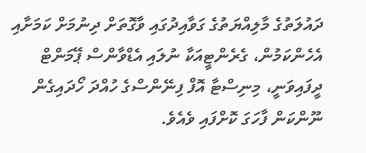ދައުލަތުގެ މާލިއްޔަތުގެ ގަވާއިދުގައި ވާގޮތަށް ދިނުމަށް ކަމަށާއި އެހެންކަމުން، ގެރެންޓީއަކާ ނުލައި އެޑްވާންސް ޕޭމަންޓް ދީފައިވަނީ، މިނިސްޓާ އޮފް ފިނޭންސްގެ ހުއްދަ ހޯދައިގެން ނޫންކަން ފާހަގަ ކޮށްފައި ވެއެވެ.